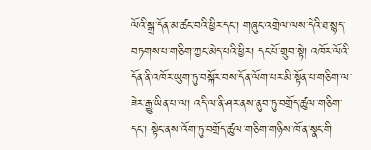ལོའི་སྒྲ་དོན་མ་ཚང་བའི་ཕྱིར་དང་། གཞུང་འགྲེལ་ལས་དེའི་ཐ་སྙད་བཏགས་པ་གཅིག་ཀྱང་མེད་པའི་ཕྱིར། དང་པོ་གྲུབ་སྟེ། འཁོར་ལོའི་དོན་ནི་འཁོར་ཡུག་ཏུ་བསྐོར་བས་དོན་ལོག་པར་མི་སྟོན་པ་གཅིག་ལ་ཟེར་རྒྱུ་ཡིན་པ་ལ། འདི་ལ་ནི་ཤར་ནས་ནུབ་ཏུ་བགྲོད་ཚུལ་གཅིག་དང་། སྟེང་ནས་འོག་ཏུ་བགྲོད་ཚུལ་གཅིག་གཉིས་ཁོ་ན་སྣང་གི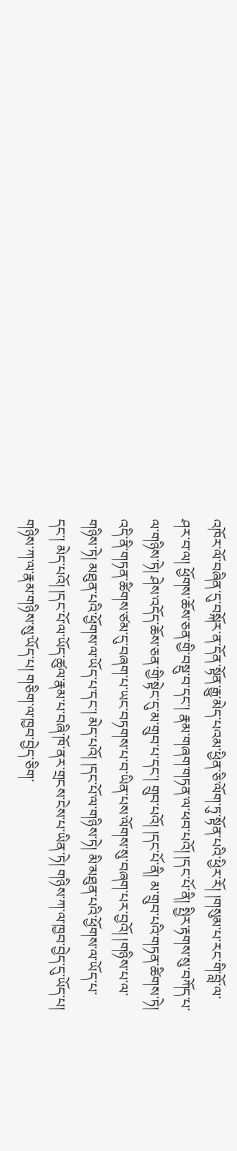འཁོར་ལོ་བཞིན་དུ་བསྐོར་ན་དོན་སྟོན་རྒྱུ་མེད་པའམ་ཕྱིན་ཅི་ལོག་ཏུ་སྟོན་པའི་ཕྱིར་རོ། །གསུམ་པ་རང་གི་བློ་ལ་ཤར་བ་ལ། ཕྱོགས་ཆོས་ཅན་གྱི་བསྡུ་བ་དང་། རྣམ་གཞག་གཏན་ལ་ཕབ་པའོ། །དང་པོ་ནི། སྤྱིར་རྟགས་སུ་བཀོད་པ་ལ་གཉིས་ཏེ། ཤེས་འདོད་ཆོས་ཅན་གྱི་སྟེང་དུ་མ་གྲུབ་པ་དང་། གྲུབ་པའོ། །དང་པོ་ནི། མ་གྲུབ་པའི་གཏན་ཚིགས་ཏེ། འདི་ནི་གཏན་ཚིགས་ཙམ་དུ་བཞག་པ་ཡང་བཏགས་པ་བ་ཡིན་པས་ལོགས་སུ་བཞག་པར་བྱའོ། །གཉིས་པ་ལ་གཉིས་ཏེ། མཐུན་པའི་ཕྱོགས་ལ་ཡོད་པ་དང་། མེད་པའོ། །དང་པོ་ལ་གཉིས་ཏེ། མི་མཐུན་པའི་ཕྱོགས་ལ་ཡོད་པ་དང་། མེད་པའོ། །དང་པོ་ལ་ཡོད་ཚུལ་རྣམ་པ་བཞི་ཁོ་ནར་གྲངས་ངེས་པ་ཡིན་ཏེ། གཉིས་ཀ་ལ་ཁྱབ་བྱེད་དུ་ཡོད་པ། གཉིས་ཀ་ལ་རྣམ་གཉིས་སུ་ཡོད་པ། གཅིག་ལ་ཁྱབ་བྱེད་ཅིག་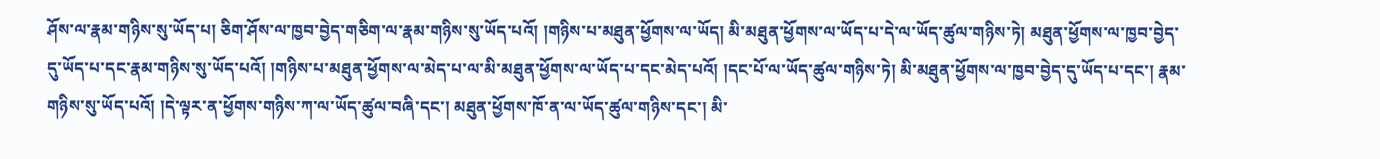ཤོས་ལ་རྣམ་གཉིས་སུ་ཡོད་པ། ཅིག་ཤོས་ལ་ཁྱབ་བྱེད་གཅིག་ལ་རྣམ་གཉིས་སུ་ཡོད་པའོ། །གཉིས་པ་མཐུན་ཕྱོགས་ལ་ཡོད། མི་མཐུན་ཕྱོགས་ལ་ཡོད་པ་དེ་ལ་ཡོད་ཚུལ་གཉིས་ཏེ། མཐུན་ཕྱོགས་ལ་ཁྱབ་བྱེད་དུ་ཡོད་པ་དང་རྣམ་གཉིས་སུ་ཡོད་པའོ། །གཉིས་པ་མཐུན་ཕྱོགས་ལ་མེད་པ་ལ་མི་མཐུན་ཕྱོགས་ལ་ཡོད་པ་དང་མེད་པའོ། །དང་པོ་ལ་ཡོད་ཚུལ་གཉིས་ཏེ། མི་མཐུན་ཕྱོགས་ལ་ཁྱབ་བྱེད་དུ་ཡོད་པ་དང་། རྣམ་གཉིས་སུ་ཡོད་པའོ། །དེ་ལྟར་ན་ཕྱོགས་གཉིས་ཀ་ལ་ཡོད་ཚུལ་བཞི་དང་། མཐུན་ཕྱོགས་ཁོ་ན་ལ་ཡོད་ཚུལ་གཉིས་དང་། མི་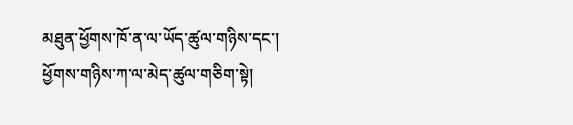མཐུན་ཕྱོགས་ཁོ་ན་ལ་ཡོད་ཚུལ་གཉིས་དང་། ཕྱོགས་གཉིས་ཀ་ལ་མེད་ཚུལ་གཅིག་སྟེ།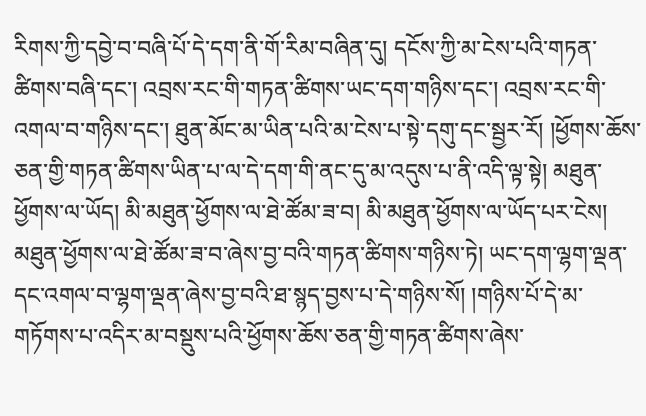རིགས་ཀྱི་དབྱེ་བ་བཞི་པོ་དེ་དག་ནི་གོ་རིམ་བཞིན་དུ། དངོས་ཀྱི་མ་ངེས་པའི་གཏན་ཚིགས་བཞི་དང་། འབྲས་རང་གི་གཏན་ཚིགས་ཡང་དག་གཉིས་དང་། འབྲས་རང་གི་འགལ་བ་གཉིས་དང་། ཐུན་མོང་མ་ཡིན་པའི་མ་ངེས་པ་སྟེ་དགུ་དང་སྦྱར་རོ། །ཕྱོགས་ཆོས་ཅན་གྱི་གཏན་ཚིགས་ཡིན་པ་ལ་དེ་དག་གི་ནང་དུ་མ་འདུས་པ་ནི་འདི་ལྟ་སྟེ། མཐུན་ཕྱོགས་ལ་ཡོད། མི་མཐུན་ཕྱོགས་ལ་ཐེ་ཚོམ་ཟ་བ། མི་མཐུན་ཕྱོགས་ལ་ཡོད་པར་ངེས། མཐུན་ཕྱོགས་ལ་ཐེ་ཚོམ་ཟ་བ་ཞེས་བྱ་བའི་གཏན་ཚིགས་གཉིས་ཏེ། ཡང་དག་ལྷག་ལྡན་དང་འགལ་བ་ལྷག་ལྡན་ཞེས་བྱ་བའི་ཐ་སྙད་བྱས་པ་དེ་གཉིས་སོ། །གཉིས་པོ་དེ་མ་གཏོགས་པ་འདིར་མ་བསྡུས་པའི་ཕྱོགས་ཆོས་ཅན་གྱི་གཏན་ཚིགས་ཞེས་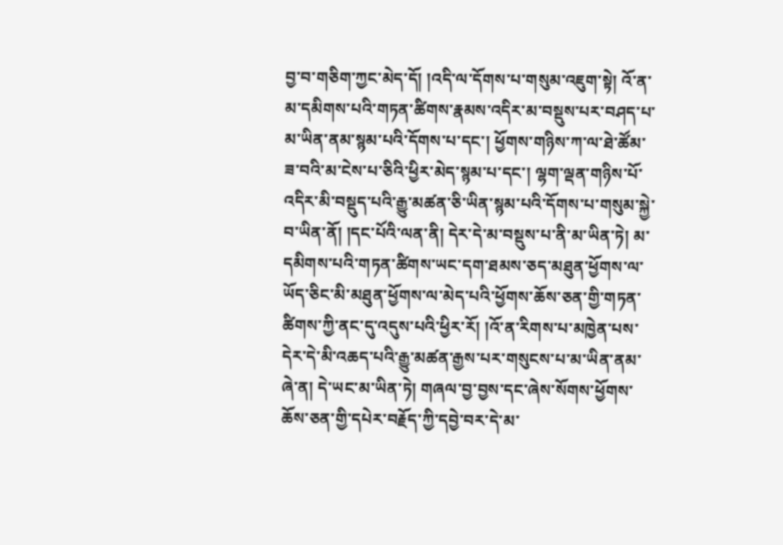བྱ་བ་གཅིག་ཀྱང་མེད་དོ། །འདི་ལ་དོགས་པ་གསུམ་འཇུག་སྟེ། འོ་ན་མ་དམིགས་པའི་གཏན་ཚིགས་རྣམས་འདིར་མ་བསྡུས་པར་བཤད་པ་མ་ཡིན་ནམ་སྙམ་པའི་དོགས་པ་དང་། ཕྱོགས་གཉིས་ཀ་ལ་ཐེ་ཚོམ་ཟ་བའི་མ་ངེས་པ་ཅིའི་ཕྱིར་མེད་སྙམ་པ་དང་། ལྷག་ལྡན་གཉིས་པོ་འདིར་མི་བསྡུད་པའི་རྒྱུ་མཚན་ཅི་ཡིན་སྙམ་པའི་དོགས་པ་གསུམ་སྐྱེ་བ་ཡིན་ནོ། །དང་པོའི་ལན་ནི། དེར་དེ་མ་བསྡུས་པ་ནི་མ་ཡིན་ཏེ། མ་དམིགས་པའི་གཏན་ཚིགས་ཡང་དག་ཐམས་ཅད་མཐུན་ཕྱོགས་ལ་ཡོད་ཅིང་མི་མཐུན་ཕྱོགས་ལ་མེད་པའི་ཕྱོགས་ཆོས་ཅན་གྱི་གཏན་ཚིགས་ཀྱི་ནང་དུ་འདུས་པའི་ཕྱིར་རོ། །འོ་ན་རིགས་པ་མཁྱེན་པས་དེར་དེ་མི་འཆད་པའི་རྒྱུ་མཚན་རྒྱས་པར་གསུངས་པ་མ་ཡིན་ནམ་ཞེ་ན། དེ་ཡང་མ་ཡིན་ཏེ། གཞལ་བྱ་བྱས་དང་ཞེས་སོགས་ཕྱོགས་ཆོས་ཅན་གྱི་དཔེར་བརྗོད་ཀྱི་དབྱེ་བར་དེ་མ་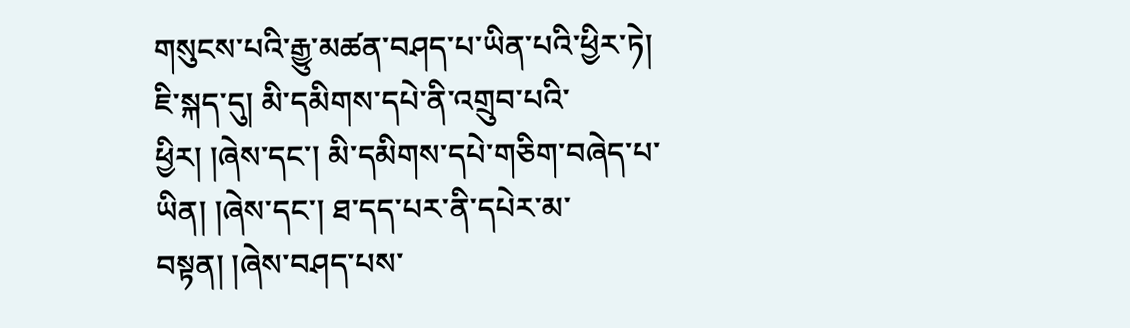གསུངས་པའི་རྒྱུ་མཚན་བཤད་པ་ཡིན་པའི་ཕྱིར་ཏེ། ཇི་སྐད་དུ། མི་དམིགས་དཔེ་ནི་འགྲུབ་པའི་ཕྱིར། །ཞེས་དང་། མི་དམིགས་དཔེ་གཅིག་བཞེད་པ་ཡིན། །ཞེས་དང་། ཐ་དད་པར་ནི་དཔེར་མ་བསྟན། །ཞེས་བཤད་པས་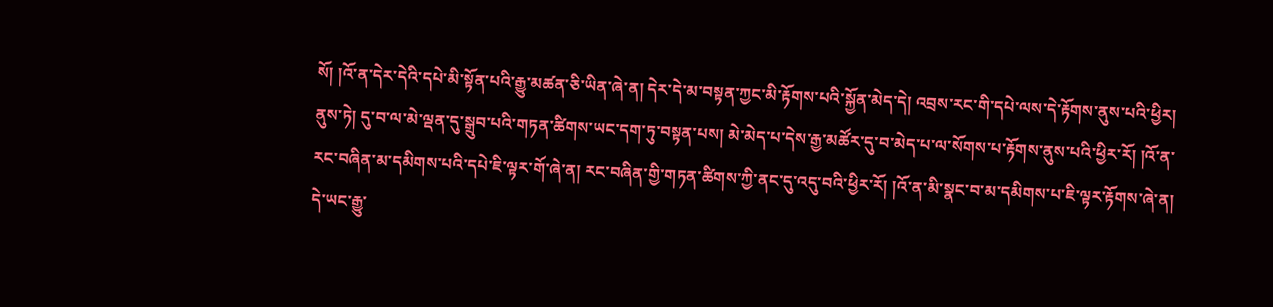སོ། །འོ་ན་དེར་དེའི་དཔེ་མི་སྟོན་པའི་རྒྱུ་མཚན་ཅི་ཡིན་ཞེ་ན། དེར་དེ་མ་བསྟན་ཀྱང་མི་རྟོགས་པའི་སྐྱོན་མེད་དེ། འབྲས་རང་གི་དཔེ་ལས་དེ་རྟོགས་ནུས་པའི་ཕྱིར། ནུས་ཏེ། དུ་བ་ལ་མེ་ལྡན་དུ་སྒྲུབ་པའི་གཏན་ཚིགས་ཡང་དག་ཏུ་བསྟན་པས། མེ་མེད་པ་དེས་རྒྱ་མཚོར་དུ་བ་མེད་པ་ལ་སོགས་པ་རྟོགས་ནུས་པའི་ཕྱིར་རོ། །འོ་ན་རང་བཞིན་མ་དམིགས་པའི་དཔེ་ཇི་ལྟར་གོ་ཞེ་ན། རང་བཞིན་གྱི་གཏན་ཚིགས་ཀྱི་ནང་དུ་འདུ་བའི་ཕྱིར་རོ། །འོ་ན་མི་སྣང་བ་མ་དམིགས་པ་ཇི་ལྟར་རྟོགས་ཞེ་ན། དེ་ཡང་རྒྱུ་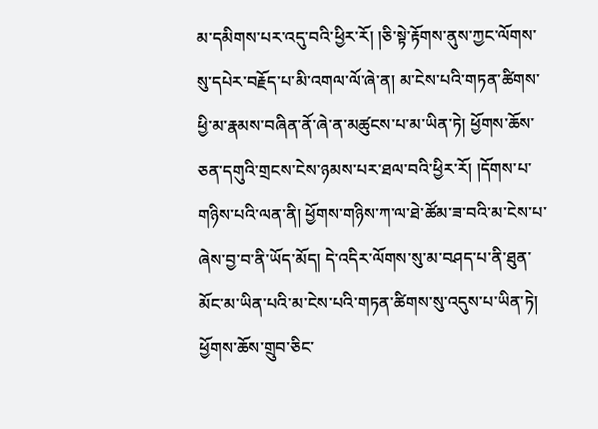མ་དམིགས་པར་འདུ་བའི་ཕྱིར་རོ། །ཅི་སྟེ་རྟོགས་ནུས་ཀྱང་ལོགས་སུ་དཔེར་བརྗོད་པ་མི་འགལ་ལོ་ཞེ་ན། མ་ངེས་པའི་གཏན་ཚིགས་ཕྱི་མ་རྣམས་བཞིན་ནོ་ཞེ་ན་མཚུངས་པ་མ་ཡིན་ཏེ། ཕྱོགས་ཆོས་ཅན་དགུའི་གྲངས་ངེས་ཉམས་པར་ཐལ་བའི་ཕྱིར་རོ། །དོགས་པ་གཉིས་པའི་ལན་ནི། ཕྱོགས་གཉིས་ཀ་ལ་ཐེ་ཚོམ་ཟ་བའི་མ་ངེས་པ་ཞེས་བྱ་བ་ནི་ཡོད་མོད། དེ་འདིར་ལོགས་སུ་མ་བཤད་པ་ནི་ཐུན་མོང་མ་ཡིན་པའི་མ་ངེས་པའི་གཏན་ཚིགས་སུ་འདུས་པ་ཡིན་ཏེ། ཕྱོགས་ཆོས་གྲུབ་ཅིང་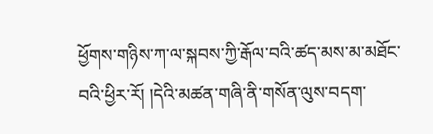ཕྱོགས་གཉིས་ཀ་ལ་སྐབས་ཀྱི་རྒོལ་བའི་ཚད་མས་མ་མཐོང་བའི་ཕྱིར་རོ། །དེའི་མཚན་གཞི་ནི་གསོན་ལུས་བདག་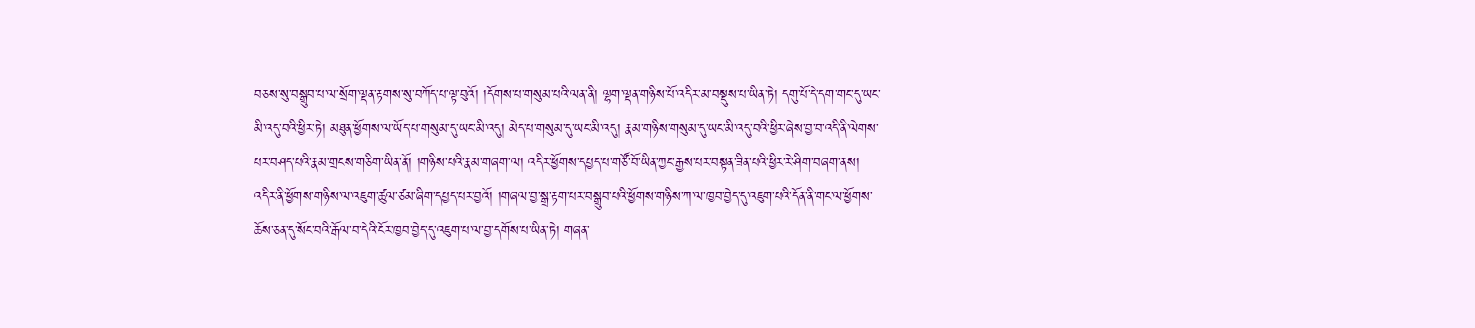བཅས་སུ་བསྒྲུབ་པ་ལ་སྲོག་ལྡན་རྟགས་སུ་བཀོད་པ་ལྟ་བུའོ། །དོགས་པ་གསུམ་པའི་ལན་ནི། ལྷག་ལྡན་གཉིས་པོ་འདིར་མ་བསྡུས་པ་ཡིན་ཏེ། དགུ་པོ་དེ་དག་གང་དུ་ཡང་མི་འདུ་བའི་ཕྱིར་ཏེ། མཐུན་ཕྱོགས་ལ་ཡོད་པ་གསུམ་དུ་ཡང་མི་འདུ། མེད་པ་གསུམ་དུ་ཡང་མི་འདུ། རྣམ་གཉིས་གསུམ་དུ་ཡང་མི་འདུ་བའི་ཕྱིར་ཞེས་བྱ་བ་འདི་ནི་ལེགས་པར་བཤད་པའི་རྣམ་གྲངས་གཅིག་ཡིན་ནོ། །གཉིས་པའི་རྣམ་གཞག་ལ། འདིར་ཕྱོགས་དཔྱད་པ་གཙོ་བོ་ཡིན་ཀྱང་རྒྱས་པར་བསྟན་ཟིན་པའི་ཕྱིར་རེ་ཤིག་བཞག་ནས། འདིར་ནི་ཕྱོགས་གཉིས་ལ་འཇུག་ཚུལ་ཙམ་ཞིག་དཔྱད་པར་བྱའོ། །གཞལ་བྱ་སྒྲ་རྟག་པར་བསྒྲུབ་པའི་ཕྱོགས་གཉིས་ཀ་ལ་ཁྱབ་བྱེད་དུ་འཇུག་པའི་དོན་ནི་གང་ལ་ཕྱོགས་ཆོས་ཅན་དུ་སོང་བའི་རྒོལ་བ་དེའི་ངོར་ཁྱབ་བྱེད་དུ་འཇུག་པ་ལ་བྱ་དགོས་པ་ཡིན་ཏེ། གཞན་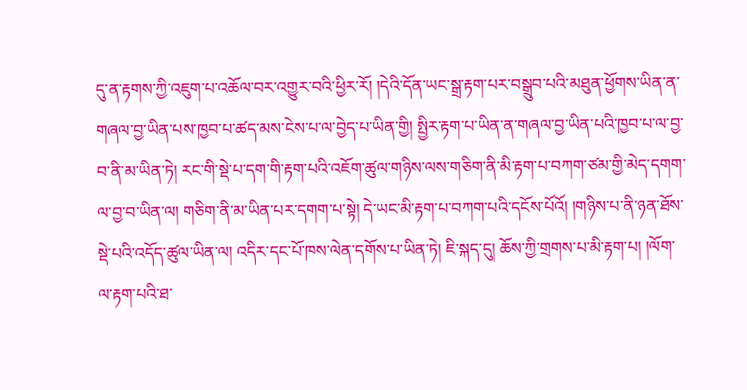དུ་ན་རྟགས་ཀྱི་འཇུག་པ་འཆོལ་བར་འགྱུར་བའི་ཕྱིར་རོ། །དེའི་དོན་ཡང་སྒྲ་རྟག་པར་བསྒྲུབ་པའི་མཐུན་ཕྱོགས་ཡིན་ན་གཞལ་བྱ་ཡིན་པས་ཁྱབ་པ་ཚད་མས་ངེས་པ་ལ་བྱེད་པ་ཡིན་གྱི། སྤྱིར་རྟག་པ་ཡིན་ན་གཞལ་བྱ་ཡིན་པའི་ཁྱབ་པ་ལ་བྱ་བ་ནི་མ་ཡིན་ཏེ། རང་གི་སྡེ་པ་དག་གི་རྟག་པའི་འཇོག་ཚུལ་གཉིས་ལས་གཅིག་ནི་མི་རྟག་པ་བཀག་ཙམ་གྱི་མེད་དགག་ལ་བྱ་བ་ཡིན་ལ། གཅིག་ནི་མ་ཡིན་པར་དགག་པ་སྟེ། དེ་ཡང་མི་རྟག་པ་བཀག་པའི་དངོས་པོའོ། །གཉིས་པ་ནི་ཉན་ཐོས་སྡེ་པའི་འདོད་ཚུལ་ཡིན་ལ། འདིར་དང་པོ་ཁས་ལེན་དགོས་པ་ཡིན་ཏེ། ཇི་སྐད་དུ། ཆོས་ཀྱི་གྲགས་པ་མི་རྟག་པ། །ལོག་ལ་རྟག་པའི་ཐ་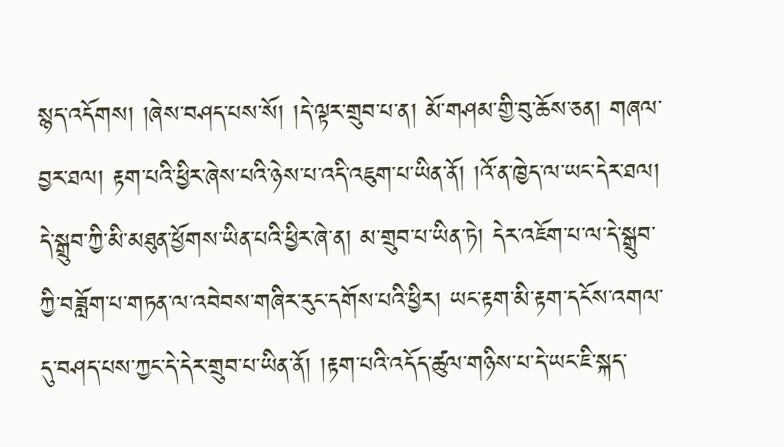སྙད་འདོགས། །ཞེས་བཤད་པས་སོ། །དེ་ལྟར་གྲུབ་པ་ན། མོ་གཤམ་གྱི་བུ་ཆོས་ཅན། གཞལ་བྱར་ཐལ། རྟག་པའི་ཕྱིར་ཞེས་པའི་ཉེས་པ་འདི་འཇུག་པ་ཡིན་ནོ། །འོ་ན་ཁྱེད་ལ་ཡང་དེར་ཐལ། དེ་སྒྲུབ་ཀྱི་མི་མཐུན་ཕྱོགས་ཡིན་པའི་ཕྱིར་ཞེ་ན། མ་གྲུབ་པ་ཡིན་ཏེ། དེར་འཇོག་པ་ལ་དེ་སྒྲུབ་ཀྱི་བཟློག་པ་གཏན་ལ་འབེབས་གཞིར་རུང་དགོས་པའི་ཕྱིར། ཡང་རྟག་མི་རྟག་དངོས་འགལ་དུ་བཤད་པས་ཀྱང་དེ་དེར་གྲུབ་པ་ཡིན་ནོ། །རྟག་པའི་འདོད་ཚུལ་གཉིས་པ་དེ་ཡང་ཇི་སྐད་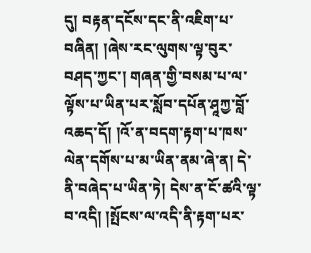དུ། བརྟན་དངོས་དང་ནི་འཇིག་པ་བཞིན། །ཞེས་རང་ལུགས་ལྟ་བུར་བཤད་ཀྱང་། གཞན་གྱི་བསམ་པ་ལ་ལྟོས་པ་ཡིན་པར་སློབ་དཔོན་ཤཱཀྱ་བློ་འཆད་དོ། །འོ་ན་བདག་རྟག་པ་ཁས་ལེན་དགོས་པ་མ་ཡིན་ནམ་ཞེ་ན། དེ་ནི་བཞེད་པ་ཡིན་ཏེ། དེས་ན་ངོ་ཚའི་ལྟ་བ་འདི། །སྤོངས་ལ་འདི་ནི་རྟག་པར་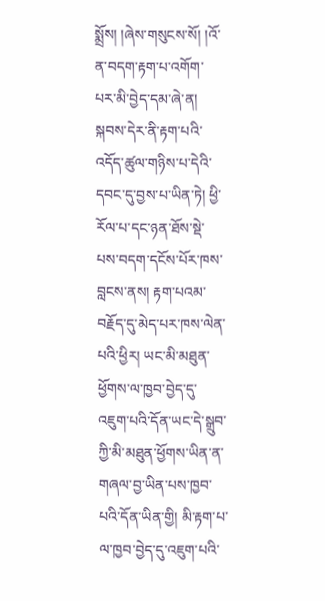སྨྲོས། །ཞེས་གསུངས་སོ། །འོ་ན་བདག་རྟག་པ་འགོག་པར་མི་བྱེད་དམ་ཞེ་ན། སྐབས་དེར་ནི་རྟག་པའི་འདོད་ཚུལ་གཉིས་པ་དེའི་དབང་དུ་བྱས་པ་ཡིན་ཏེ། ཕྱི་རོལ་པ་དང་ཉན་ཐོས་སྡེ་པས་བདག་དངོས་པོར་ཁས་བླངས་ནས། རྟག་པའམ་བརྗོད་དུ་མེད་པར་ཁས་ལེན་པའི་ཕྱིར། ཡང་མི་མཐུན་ཕྱོགས་ལ་ཁྱབ་བྱེད་དུ་འཇུག་པའི་དོན་ཡང་དེ་སྒྲུབ་ཀྱི་མི་མཐུན་ཕྱོགས་ཡིན་ན་གཞལ་བྱ་ཡིན་པས་ཁྱབ་པའི་དོན་ཡིན་གྱི། མི་རྟག་པ་ལ་ཁྱབ་བྱེད་དུ་འཇུག་པའི་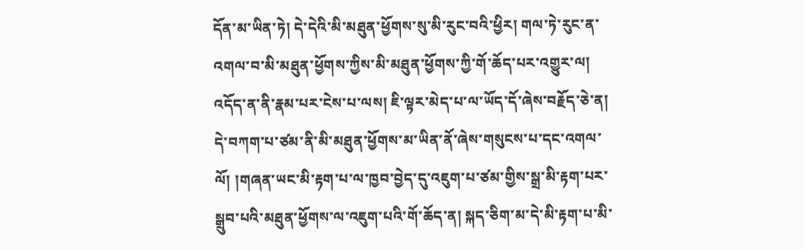དོན་མ་ཡིན་ཏེ། དེ་དེའི་མི་མཐུན་ཕྱོགས་སུ་མི་རུང་བའི་ཕྱིར། གལ་ཏེ་རུང་ན་འགལ་བ་མི་མཐུན་ཕྱོགས་ཀྱིས་མི་མཐུན་ཕྱོགས་ཀྱི་གོ་ཆོད་པར་འགྱུར་ལ། འདོད་ན་ནི་རྣམ་པར་ངེས་པ་ལས། ཇི་ལྟར་མེད་པ་ལ་ཡོད་དོ་ཞེས་བརྗོད་ཅེ་ན། དེ་བཀག་པ་ཙམ་ནི་མི་མཐུན་ཕྱོགས་མ་ཡིན་ནོ་ཞེས་གསུངས་པ་དང་འགལ་ལོ། །གཞན་ཡང་མི་རྟག་པ་ལ་ཁྱབ་བྱེད་དུ་འཇུག་པ་ཙམ་གྱིས་སྒྲ་མི་རྟག་པར་སྒྲུབ་པའི་མཐུན་ཕྱོགས་ལ་འཇུག་པའི་གོ་ཆོད་ན། སྐད་ཅིག་མ་དེ་མི་རྟག་པ་མི་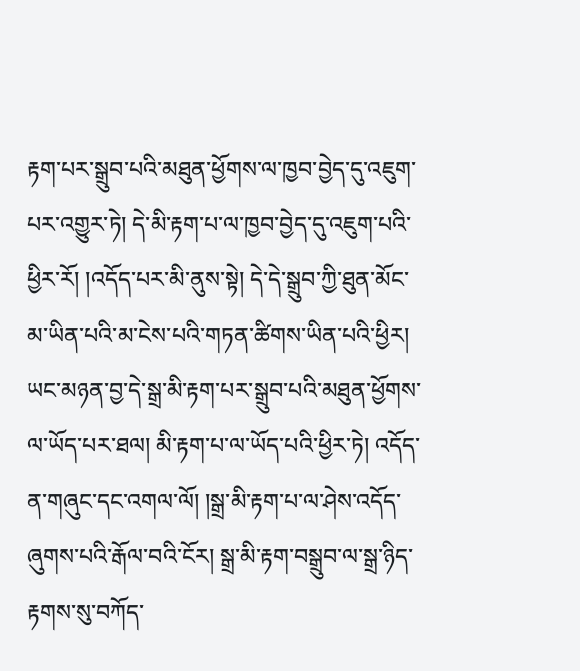རྟག་པར་སྒྲུབ་པའི་མཐུན་ཕྱོགས་ལ་ཁྱབ་བྱེད་དུ་འཇུག་པར་འགྱུར་ཏེ། དེ་མི་རྟག་པ་ལ་ཁྱབ་བྱེད་དུ་འཇུག་པའི་ཕྱིར་རོ། །འདོད་པར་མི་ནུས་སྟེ། དེ་དེ་སྒྲུབ་ཀྱི་ཐུན་མོང་མ་ཡིན་པའི་མ་ངེས་པའི་གཏན་ཚིགས་ཡིན་པའི་ཕྱིར། ཡང་མཉན་བྱ་དེ་སྒྲ་མི་རྟག་པར་སྒྲུབ་པའི་མཐུན་ཕྱོགས་ལ་ཡོད་པར་ཐལ། མི་རྟག་པ་ལ་ཡོད་པའི་ཕྱིར་ཏེ། འདོད་ན་གཞུང་དང་འགལ་ལོ། །སྒྲ་མི་རྟག་པ་ལ་ཤེས་འདོད་ཞུགས་པའི་རྒོལ་བའི་ངོར། སྒྲ་མི་རྟག་བསྒྲུབ་ལ་སྒྲ་ཉིད་རྟགས་སུ་བཀོད་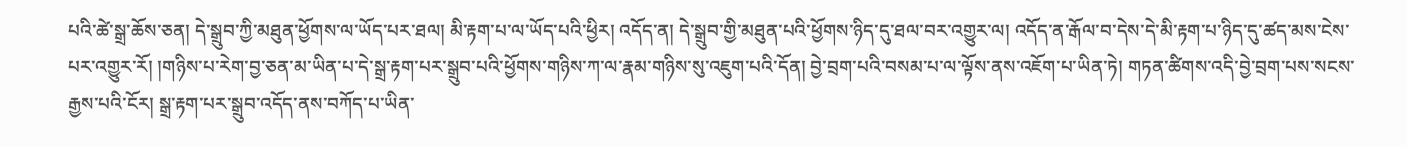པའི་ཚེ་སྒྲ་ཆོས་ཅན། དེ་སྒྲུབ་ཀྱི་མཐུན་ཕྱོགས་ལ་ཡོད་པར་ཐལ། མི་རྟག་པ་ལ་ཡོད་པའི་ཕྱིར། འདོད་ན། དེ་སྒྲུབ་གྱི་མཐུན་པའི་ཕྱོགས་ཉིད་དུ་ཐལ་བར་འགྱུར་ལ། འདོད་ན་རྒོལ་བ་དེས་དེ་མི་རྟག་པ་ཉིད་དུ་ཚད་མས་ངེས་པར་འགྱུར་རོ། །གཉིས་པ་རེག་བྱ་ཅན་མ་ཡིན་པ་དེ་སྒྲ་རྟག་པར་སྒྲུབ་པའི་ཕྱོགས་གཉིས་ཀ་ལ་རྣམ་གཉིས་སུ་འཇུག་པའི་དོན། བྱེ་བྲག་པའི་བསམ་པ་ལ་ལྟོས་ནས་འཇོག་པ་ཡིན་ཏེ། གཏན་ཚིགས་འདི་བྱེ་བྲག་པས་སངས་རྒྱས་པའི་ངོར། སྒྲ་རྟག་པར་སྒྲུབ་འདོད་ནས་བཀོད་པ་ཡིན་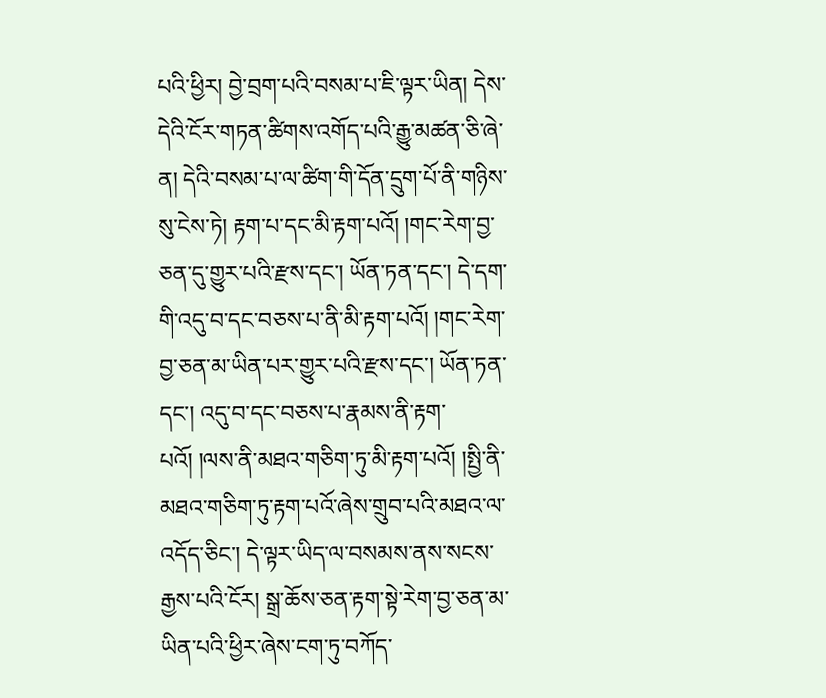པའི་ཕྱིར། བྱེ་བྲག་པའི་བསམ་པ་ཇི་ལྟར་ཡིན། དེས་དེའི་ངོར་གཏན་ཚིགས་འགོད་པའི་རྒྱུ་མཚན་ཅི་ཞེ་ན། དེའི་བསམ་པ་ལ་ཚིག་གི་དོན་དྲུག་པོ་ནི་གཉིས་སུ་ངེས་ཏེ། རྟག་པ་དང་མི་རྟག་པའོ། །གང་རེག་བྱ་ཅན་དུ་གྱུར་པའི་རྫས་དང་། ཡོན་ཏན་དང་། དེ་དག་གི་འདུ་བ་དང་བཅས་པ་ནི་མི་རྟག་པའོ། །གང་རེག་བྱ་ཅན་མ་ཡིན་པར་གྱུར་པའི་རྫས་དང་། ཡོན་ཏན་དང་། འདུ་བ་དང་བཅས་པ་རྣམས་ནི་རྟག་པའོ། །ལས་ནི་མཐའ་གཅིག་ཏུ་མི་རྟག་པའོ། །སྤྱི་ནི་མཐའ་གཅིག་ཏུ་རྟག་པའོ་ཞེས་གྲུབ་པའི་མཐའ་ལ་འདོད་ཅིང་། དེ་ལྟར་ཡིད་ལ་བསམས་ནས་སངས་རྒྱས་པའི་ངོར། སྒྲ་ཆོས་ཅན་རྟག་སྟེ་རེག་བྱ་ཅན་མ་ཡིན་པའི་ཕྱིར་ཞེས་ངག་ཏུ་བཀོད་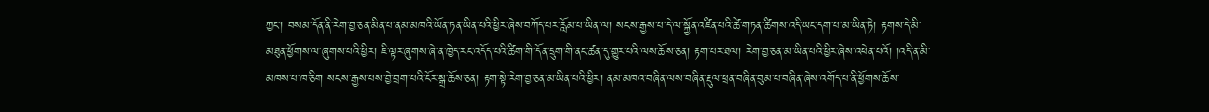ཀྱང་། བསམ་དོན་ནི་རེག་བྱ་ཅན་མིན་པ་ནམ་མཁའི་ཡོན་ཏན་ཡིན་པའི་ཕྱིར་ཞེས་བཀོད་པར་རློམ་པ་ཡིན་ལ། སངས་རྒྱས་པ་དེ་ལ་སྐྱོན་འཛིན་པའི་ཚེ་གཏན་ཚིགས་འདི་ཡང་དག་པ་མ་ཡིན་ཏེ། རྟགས་དེ་མི་མཐུན་ཕྱོགས་ལ་ཞུགས་པའི་ཕྱིར། ཇི་ལྟར་ཞུགས་ཞེ་ན་ཁྱེད་རང་འདོད་པའི་ཚིག་གི་དོན་དྲུག་གི་ནང་ཚན་དུ་གྱུར་པའི་ལས་ཆོས་ཅན། རྟག་པར་ཐལ། རེག་བྱ་ཅན་མ་ཡིན་པའི་ཕྱིར་ཞེས་འཕེན་པའོ། །འདི་ན་མི་མཁས་པ་ཁ་ཅིག སངས་རྒྱས་པས་བྱེ་བྲག་པའི་ངོར་སྒྲ་ཆོས་ཅན། རྟག་སྟེ་རེག་བྱ་ཅན་མ་ཡིན་པའི་ཕྱིར། ནམ་མཁའ་བཞིན་ལས་བཞིན་རྡུལ་ཕྲན་བཞིན་བུམ་པ་བཞིན་ཞེས་འགོད་པ་ནི་ཕྱོགས་ཆོས་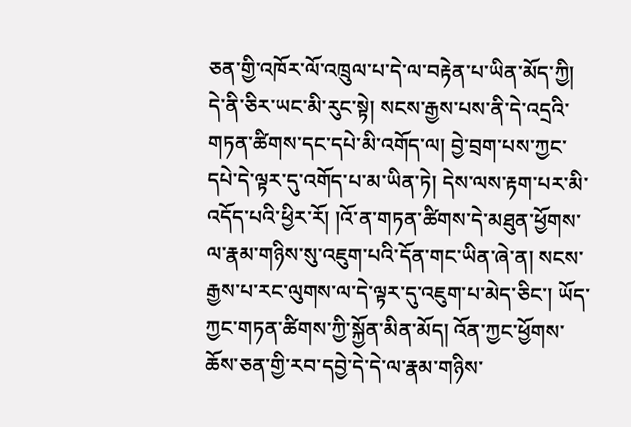ཅན་གྱི་འཁོར་ལོ་འཁྲུལ་པ་དེ་ལ་བརྟེན་པ་ཡིན་མོད་ཀྱི། དེ་ནི་ཅིར་ཡང་མི་རུང་སྟེ། སངས་རྒྱས་པས་ནི་དེ་འདྲའི་གཏན་ཚིགས་དང་དཔེ་མི་འགོད་ལ། བྱེ་བྲག་པས་ཀྱང་དཔེ་དེ་ལྟར་དུ་འགོད་པ་མ་ཡིན་ཏེ། དེས་ལས་རྟག་པར་མི་འདོད་པའི་ཕྱིར་རོ། །འོ་ན་གཏན་ཚིགས་དེ་མཐུན་ཕྱོགས་ལ་རྣམ་གཉིས་སུ་འཇུག་པའི་དོན་གང་ཡིན་ཞེ་ན། སངས་རྒྱས་པ་རང་ལུགས་ལ་དེ་ལྟར་དུ་འཇུག་པ་མེད་ཅིང་། ཡོད་ཀྱང་གཏན་ཚིགས་ཀྱི་སྐྱོན་མིན་མོད། འོན་ཀྱང་ཕྱོགས་ཆོས་ཅན་གྱི་རབ་དབྱེ་དེ་དེ་ལ་རྣམ་གཉིས་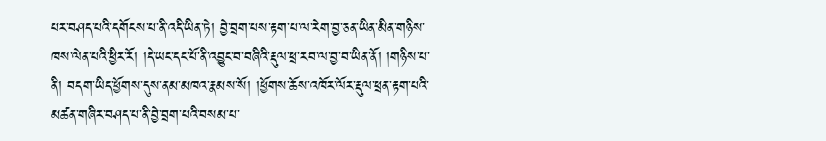པར་བཤད་པའི་དགོངས་པ་ནི་འདི་ཡིན་ཏེ། བྱེ་བྲག་པས་རྟག་པ་ལ་རེག་བྱ་ཅན་ཡིན་མིན་གཉིས་ཁས་ལེན་པའི་ཕྱིར་རོ། །དེ་ཡང་དང་པོ་ནི་འབྱུང་བ་བཞིའི་རྡུལ་ཕྲ་རབ་ལ་བྱ་བ་ཡིན་ནོ། །གཉིས་པ་ནི། བདག་ཡིད་ཕྱོགས་དུས་ནམ་མཁའ་རྣམས་སོ། །ཕྱོགས་ཆོས་འཁོར་ལོར་རྡུལ་ཕྲན་རྟག་པའི་མཚན་གཞིར་བཤད་པ་ནི་བྱེ་བྲག་པའི་བསམ་པ་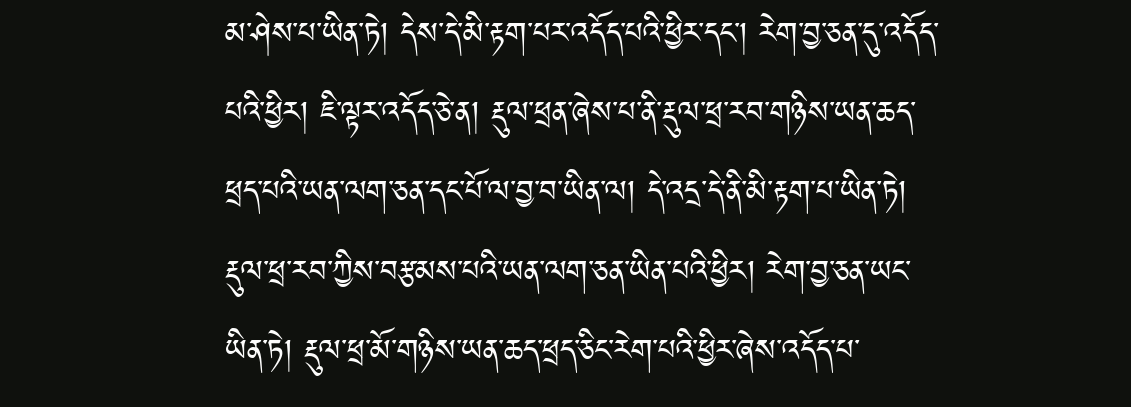མ་ཤེས་པ་ཡིན་ཏེ། དེས་དེ་མི་རྟག་པར་འདོད་པའི་ཕྱིར་དང་། རེག་བྱ་ཅན་དུ་འདོད་པའི་ཕྱིར། ཇི་ལྟར་འདོད་ཅེ་ན། རྡུལ་ཕྲན་ཞེས་པ་ནི་རྡུལ་ཕྲ་རབ་གཉིས་ཡན་ཆད་ཕྲད་པའི་ཡན་ལག་ཅན་དང་པོ་ལ་བྱ་བ་ཡིན་ལ། དེ་འདྲ་དེ་ནི་མི་རྟག་པ་ཡིན་ཏེ། རྡུལ་ཕྲ་རབ་ཀྱིས་བརྩམས་པའི་ཡན་ལག་ཅན་ཡིན་པའི་ཕྱིར། རེག་བྱ་ཅན་ཡང་ཡིན་ཏེ། རྡུལ་ཕྲ་མོ་གཉིས་ཡན་ཆད་ཕྲད་ཅིང་རེག་པའི་ཕྱིར་ཞེས་འདོད་པ་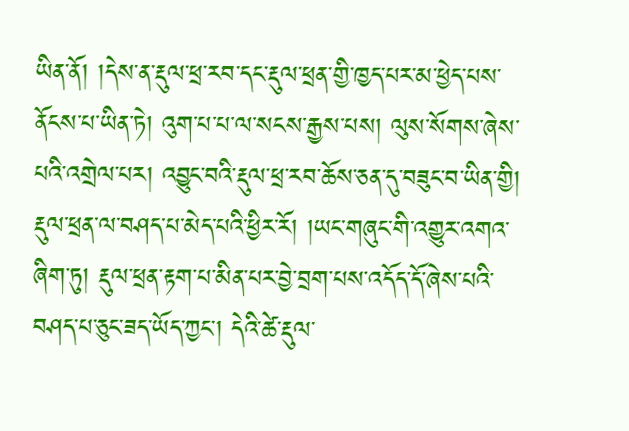ཡིན་ནོ། །དེས་ན་རྡུལ་ཕྲ་རབ་དང་རྡུལ་ཕྲན་གྱི་ཁྱད་པར་མ་ཕྱེད་པས་ནོངས་པ་ཡིན་ཏེ། འུག་པ་པ་ལ་སངས་རྒྱས་པས། ལུས་སོགས་ཞེས་པའི་འགྲེལ་པར། འབྱུང་བའི་རྡུལ་ཕྲ་རབ་ཆོས་ཅན་དུ་བཟུང་བ་ཡིན་གྱི། རྡུལ་ཕྲན་ལ་བཤད་པ་མེད་པའི་ཕྱིར་རོ། །ཡང་གཞུང་གི་འགྱུར་འགའ་ཞིག་ཏུ། རྡུལ་ཕྲན་རྟག་པ་མིན་པར་བྱེ་བྲག་པས་འདོད་དོ་ཞེས་པའི་བཤད་པ་ཅུང་ཟད་ཡོད་ཀྱང་། དེའི་ཚེ་རྡུལ་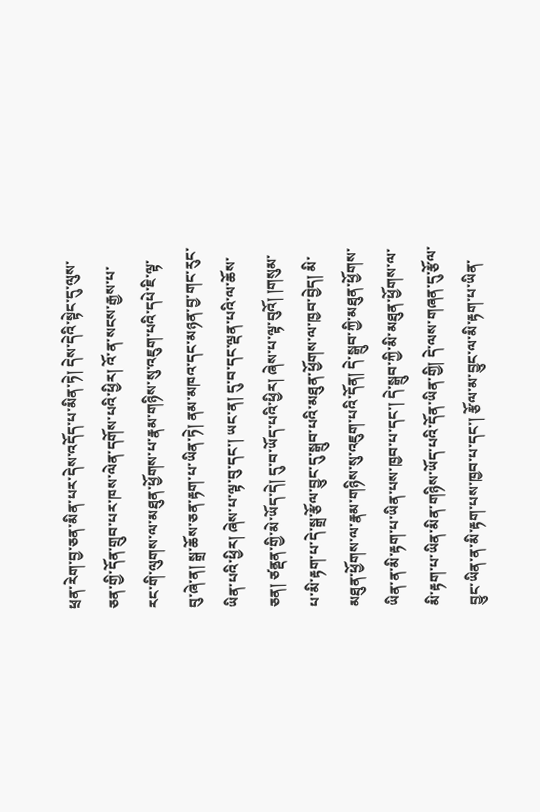ཕྲན་རེག་བྱ་ཅན་མིན་པར་དེས་འདོད་པ་མིན་ཏེ། དེས་དེའི་སྟེང་དུ་ལུས་ཅན་གྱི་དོན་གྲུབ་པར་ཁས་ལེན་དགོས་པའི་ཕྱིར། འོ་ན་སངས་རྒྱས་པ་རང་གི་ལུགས་ལ་མཐུན་ཕྱོགས་པ་རྣམ་གཉིས་སུ་འཇུག་པའི་དཔེ་ཇི་ལྟ་བུ་ཞེ་ན། སྒྲ་ཆོས་ཅན་རྟག་པ་ཡིན་ཏེ། ནམ་མཁའ་དང་མཉན་བྱ་གང་རུང་ཡིན་པའི་ཕྱིར། ཞེས་པ་ལྟ་བུ་དང་། ཡང་ན། དུ་བ་དང་ལྡན་པའི་ལ་ཆོས་ཅན། ཙནྡན་གྱི་མེ་ཡོད་དེ། དུ་བ་ཡོད་པའི་ཕྱིར། ཞེས་པ་ལྟ་བུའོ། །གསུམ་པ་མི་རྟག་པ་དེ་སྒྲ་རྩོལ་བྱུང་དུ་སྒྲུབ་པའི་མཐུན་ཕྱོགས་ལ་ཁྱབ་བྱེད། མི་མཐུན་ཕྱོགས་ལ་རྣམ་གཉིས་སུ་འཇུག་པའི་དོན། དེ་སྒྲུབ་ཀྱི་མཐུན་ཕྱོགས་ཡིན་ན་མི་རྟག་པ་ཡིན་པས་ཁྱབ་པ་དང་། དེ་སྒྲུབ་ཀྱི་མི་མཐུན་ཕྱོགས་ལ་མི་རྟག་པ་ཡིན་མིན་གཉིས་ཡོད་པའི་དོན་ཡིན་གྱི། དེ་ལས་གཞན་དུ་རྩོལ་བྱུང་ཡིན་ན་མི་རྟག་པས་ཁྱབ་པ་དང་། རྩོལ་མ་བྱུང་ལ་མི་རྟག་པ་ཡིན་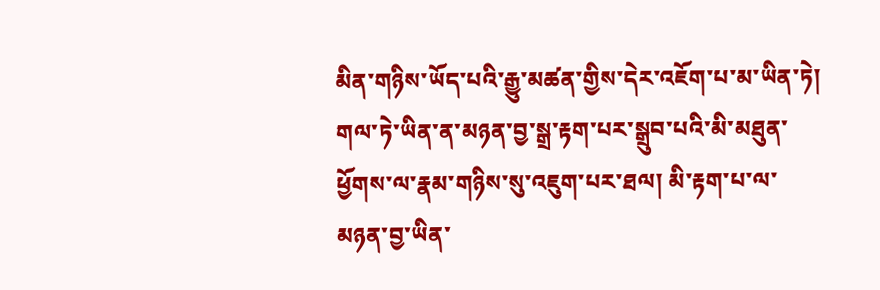མིན་གཉིས་ཡོད་པའི་རྒྱུ་མཚན་གྱིས་དེར་འཇོག་པ་མ་ཡིན་ཏེ། གལ་ཏེ་ཡིན་ན་མཉན་བྱ་སྒྲ་རྟག་པར་སྒྲུབ་པའི་མི་མཐུན་ཕྱོགས་ལ་རྣམ་གཉིས་སུ་འཇུག་པར་ཐལ། མི་རྟག་པ་ལ་མཉན་བྱ་ཡིན་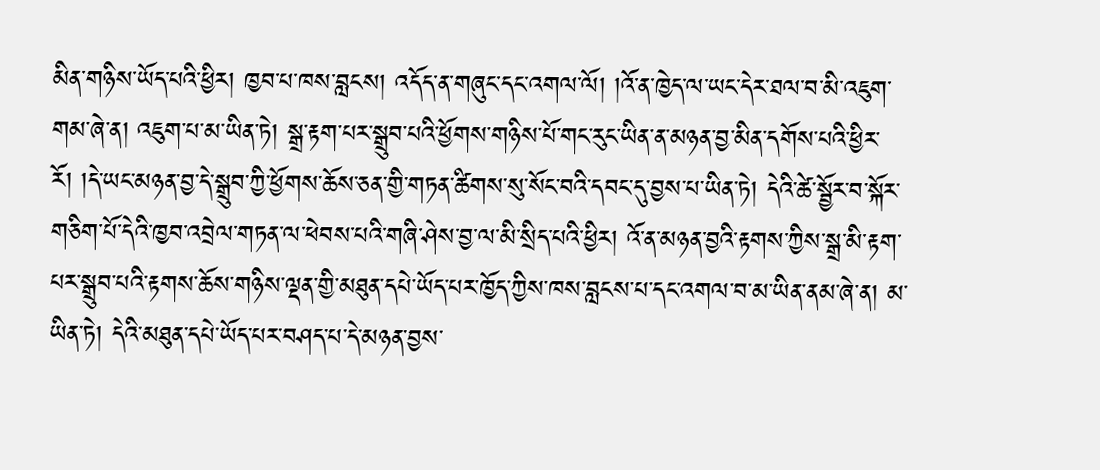མིན་གཉིས་ཡོད་པའི་ཕྱིར། ཁྱབ་པ་ཁས་བླངས། འདོད་ན་གཞུང་དང་འགལ་ལོ། །འོ་ན་ཁྱེད་ལ་ཡང་དེར་ཐལ་བ་མི་འཇུག་གམ་ཞེ་ན། འཇུག་པ་མ་ཡིན་ཏེ། སྒྲ་རྟག་པར་སྒྲུབ་པའི་ཕྱོགས་གཉིས་པོ་གང་རུང་ཡིན་ན་མཉན་བྱ་མིན་དགོས་པའི་ཕྱིར་རོ། །དེ་ཡང་མཉན་བྱ་དེ་སྒྲུབ་ཀྱི་ཕྱོགས་ཆོས་ཅན་གྱི་གཏན་ཚིགས་སུ་སོང་བའི་དབང་དུ་བྱས་པ་ཡིན་ཏེ། དེའི་ཚེ་སྦྱོར་བ་སྐོར་གཅིག་པོ་དེའི་ཁྱབ་འབྲེལ་གཏན་ལ་ཕེབས་པའི་གཞི་ཤེས་བྱ་ལ་མི་སྲིད་པའི་ཕྱིར། འོ་ན་མཉན་བྱའི་རྟགས་ཀྱིས་སྒྲ་མི་རྟག་པར་སྒྲུབ་པའི་རྟགས་ཆོས་གཉིས་ལྡན་གྱི་མཐུན་དཔེ་ཡོད་པར་ཁྱོད་ཀྱིས་ཁས་བླངས་པ་དང་འགལ་བ་མ་ཡིན་ནམ་ཞེ་ན། མ་ཡིན་ཏེ། དེའི་མཐུན་དཔེ་ཡོད་པར་བཤད་པ་དེ་མཉན་བྱས་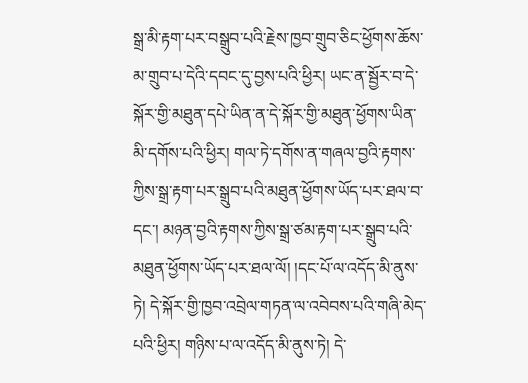སྒྲ་མི་རྟག་པར་བསྒྲུབ་པའི་རྗེས་ཁྱབ་གྲུབ་ཅིང་ཕྱོགས་ཆོས་མ་གྲུབ་པ་དེའི་དབང་དུ་བྱས་པའི་ཕྱིར། ཡང་ན་སྦྱོར་བ་དེ་སྐོར་གྱི་མཐུན་དཔེ་ཡིན་ན་དེ་སྐོར་གྱི་མཐུན་ཕྱོགས་ཡིན་མི་དགོས་པའི་ཕྱིར། གལ་ཏེ་དགོས་ན་གཞལ་བྱའི་རྟགས་ཀྱིས་སྒྲ་རྟག་པར་སྒྲུབ་པའི་མཐུན་ཕྱོགས་ཡོད་པར་ཐལ་བ་དང་། མཉན་བྱའི་རྟགས་ཀྱིས་སྒྲ་ཙམ་རྟག་པར་སྒྲུབ་པའི་མཐུན་ཕྱོགས་ཡོད་པར་ཐལ་ལོ། །དང་པོ་ལ་འདོད་མི་ནུས་ཏེ། དེ་སྐོར་གྱི་ཁྱབ་འབྲེལ་གཏན་ལ་འབེབས་པའི་གཞི་མེད་པའི་ཕྱིར། གཉིས་པ་ལ་འདོད་མི་ནུས་ཏེ། དེ་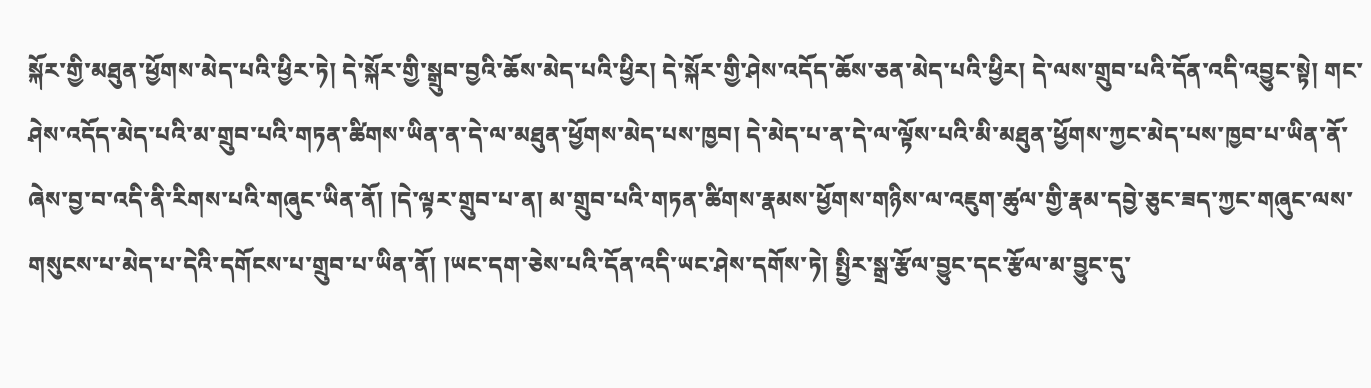སྐོར་གྱི་མཐུན་ཕྱོགས་མེད་པའི་ཕྱིར་ཏེ། དེ་སྐོར་གྱི་སྒྲུབ་བྱའི་ཆོས་མེད་པའི་ཕྱིར། དེ་སྐོར་གྱི་ཤེས་འདོད་ཆོས་ཅན་མེད་པའི་ཕྱིར། དེ་ལས་གྲུབ་པའི་དོན་འདི་འབྱུང་སྟེ། གང་ཤེས་འདོད་མེད་པའི་མ་གྲུབ་པའི་གཏན་ཚིགས་ཡིན་ན་དེ་ལ་མཐུན་ཕྱོགས་མེད་པས་ཁྱབ། དེ་མེད་པ་ན་དེ་ལ་ལྟོས་པའི་མི་མཐུན་ཕྱོགས་ཀྱང་མེད་པས་ཁྱབ་པ་ཡིན་ནོ་ཞེས་བྱ་བ་འདི་ནི་རིགས་པའི་གཞུང་ཡིན་ནོ། །དེ་ལྟར་གྲུབ་པ་ན། མ་གྲུབ་པའི་གཏན་ཚིགས་རྣམས་ཕྱོགས་གཉིས་ལ་འཇུག་ཚུལ་གྱི་རྣམ་དབྱེ་ཅུང་ཟད་ཀྱང་གཞུང་ལས་གསུངས་པ་མེད་པ་དེའི་དགོངས་པ་གྲུབ་པ་ཡིན་ནོ། །ཡང་དག་ཅེས་པའི་དོན་འདི་ཡང་ཤེས་དགོས་ཏེ། སྤྱིར་སྒྲ་རྩོལ་བྱུང་དང་རྩོལ་མ་བྱུང་དུ་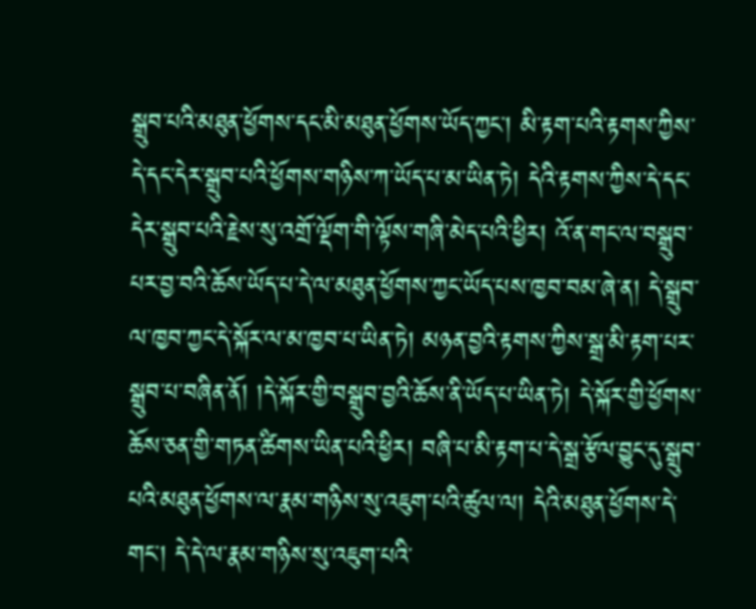སྒྲུབ་པའི་མཐུན་ཕྱོགས་དང་མི་མཐུན་ཕྱོགས་ཡོད་ཀྱང་། མི་རྟག་པའི་རྟགས་ཀྱིས་དེ་དང་དེར་སྒྲུབ་པའི་ཕྱོགས་གཉིས་ཀ་ཡོད་པ་མ་ཡིན་ཏེ། དེའི་རྟགས་ཀྱིས་དེ་དང་དེར་སྒྲུབ་པའི་རྗེས་སུ་འགྲོ་ལྡོག་གི་ལྟོས་གཞི་མེད་པའི་ཕྱིར། འོ་ན་གང་ལ་བསྒྲུབ་པར་བྱ་བའི་ཆོས་ཡོད་པ་དེ་ལ་མཐུན་ཕྱོགས་ཀྱང་ཡོད་པས་ཁྱབ་བམ་ཞེ་ན། དེ་སྒྲུབ་ལ་ཁྱབ་ཀྱང་དེ་སྐོར་ལ་མ་ཁྱབ་པ་ཡིན་ཏེ། མཉན་བྱའི་རྟགས་ཀྱིས་སྒྲ་མི་རྟག་པར་སྒྲུབ་པ་བཞིན་ནོ། །དེ་སྐོར་གྱི་བསྒྲུབ་བྱའི་ཆོས་ནི་ཡོད་པ་ཡིན་ཏེ། དེ་སྐོར་གྱི་ཕྱོགས་ཆོས་ཅན་གྱི་གཏན་ཚིགས་ཡིན་པའི་ཕྱིར། བཞི་པ་མི་རྟག་པ་དེ་སྒྲ་རྩོལ་བྱུང་དུ་སྒྲུབ་པའི་མཐུན་ཕྱོགས་ལ་རྣམ་གཉིས་སུ་འཇུག་པའི་ཚུལ་ལ། དེའི་མཐུན་ཕྱོགས་དེ་གང་། དེ་དེ་ལ་རྣམ་གཉིས་སུ་འཇུག་པའི་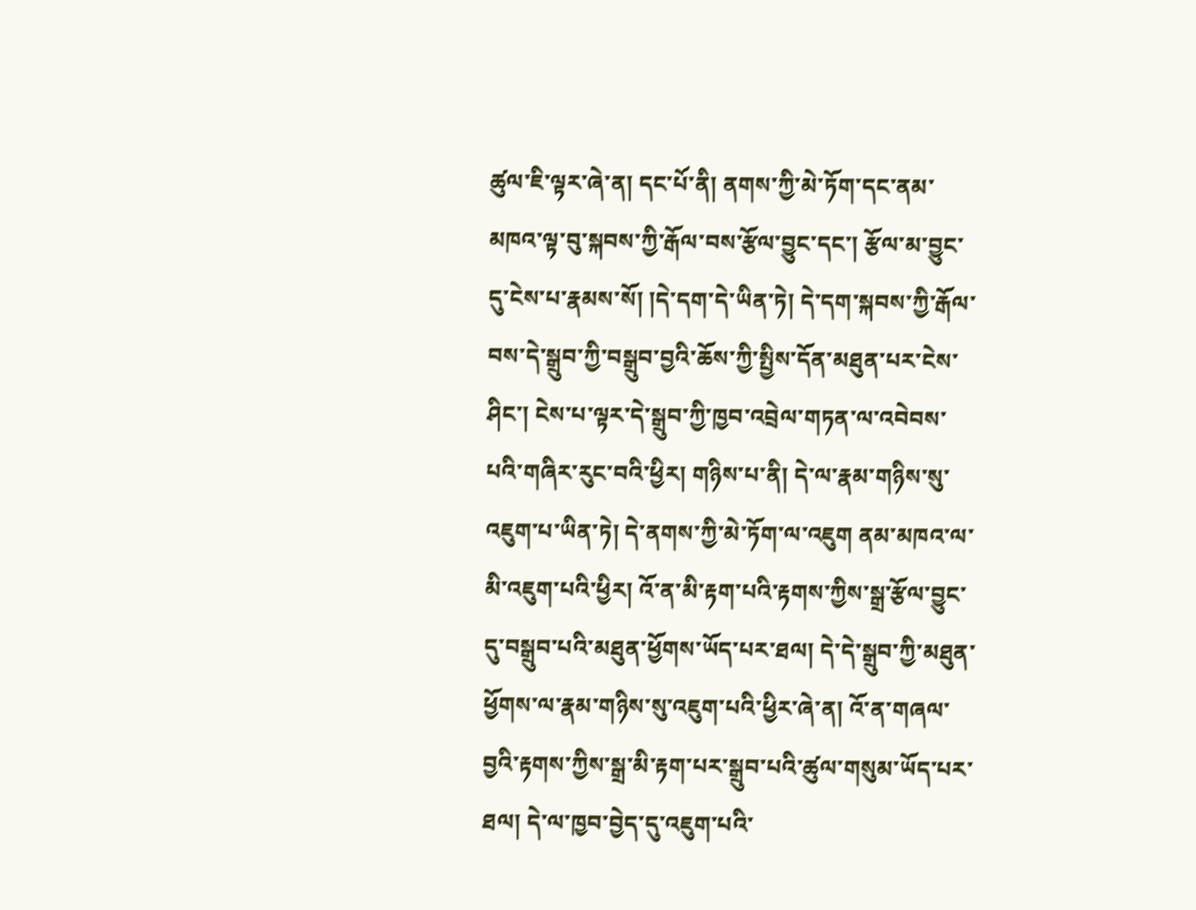ཚུལ་ཇི་ལྟར་ཞེ་ན། དང་པོ་ནི། ནགས་ཀྱི་མེ་ཏོག་དང་ནམ་མཁའ་ལྟ་བུ་སྐབས་ཀྱི་རྒོལ་བས་རྩོལ་བྱུང་དང་། རྩོལ་མ་བྱུང་དུ་ངེས་པ་རྣམས་སོ། །དེ་དག་དེ་ཡིན་ཏེ། དེ་དག་སྐབས་ཀྱི་རྒོལ་བས་དེ་སྒྲུབ་ཀྱི་བསྒྲུབ་བྱའི་ཆོས་ཀྱི་སྤྱིས་དོན་མཐུན་པར་ངེས་ཤིང་། ངེས་པ་ལྟར་དེ་སྒྲུབ་ཀྱི་ཁྱབ་འབྲེལ་གཏན་ལ་འབེབས་པའི་གཞིར་རུང་བའི་ཕྱིར། གཉིས་པ་ནི། དེ་ལ་རྣམ་གཉིས་སུ་འཇུག་པ་ཡིན་ཏེ། དེ་ནགས་ཀྱི་མེ་ཏོག་ལ་འཇུག ནམ་མཁའ་ལ་མི་འཇུག་པའི་ཕྱིར། འོ་ན་མི་རྟག་པའི་རྟགས་ཀྱིས་སྒྲ་རྩོལ་བྱུང་དུ་བསྒྲུབ་པའི་མཐུན་ཕྱོགས་ཡོད་པར་ཐལ། དེ་དེ་སྒྲུབ་ཀྱི་མཐུན་ཕྱོགས་ལ་རྣམ་གཉིས་སུ་འཇུག་པའི་ཕྱིར་ཞེ་ན། འོ་ན་གཞལ་བྱའི་རྟགས་ཀྱིས་སྒྲ་མི་རྟག་པར་སྒྲུབ་པའི་ཚུལ་གསུམ་ཡོད་པར་ཐལ། དེ་ལ་ཁྱབ་བྱེད་དུ་འཇུག་པའི་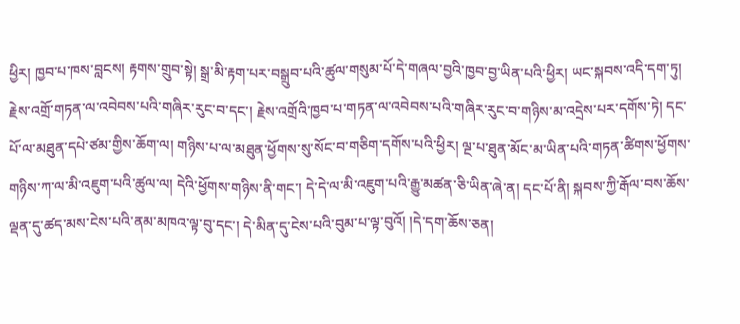ཕྱིར། ཁྱབ་པ་ཁས་བླངས། རྟགས་གྲུབ་སྟེ། སྒྲ་མི་རྟག་པར་བསྒྲུབ་པའི་ཚུལ་གསུམ་པོ་དེ་གཞལ་བྱའི་ཁྱབ་བྱ་ཡིན་པའི་ཕྱིར། ཡང་སྐབས་འདི་དག་ཏུ། རྗེས་འགྲོ་གཏན་ལ་འབེབས་པའི་གཞིར་རུང་བ་དང་། རྗེས་འགྲོའི་ཁྱབ་པ་གཏན་ལ་འབེབས་པའི་གཞིར་རུང་བ་གཉིས་མ་འདྲེས་པར་དགོས་ཏེ། དང་པོ་ལ་མཐུན་དཔེ་ཙམ་གྱིས་ཆོག་ལ། གཉིས་པ་ལ་མཐུན་ཕྱོགས་སུ་སོང་བ་གཅིག་དགོས་པའི་ཕྱིར། ལྔ་པ་ཐུན་མོང་མ་ཡིན་པའི་གཏན་ཚིགས་ཕྱོགས་གཉིས་ཀ་ལ་མི་འཇུག་པའི་ཚུལ་ལ། དེའི་ཕྱོགས་གཉིས་ནི་གང་། དེ་དེ་ལ་མི་འཇུག་པའི་རྒྱུ་མཚན་ཅི་ཡིན་ཞེ་ན། དང་པོ་ནི། སྐབས་ཀྱི་རྒོལ་བས་ཆོས་ལྡན་དུ་ཚད་མས་ངེས་པའི་ནམ་མཁའ་ལྟ་བུ་དང་། དེ་མིན་དུ་ངེས་པའི་བུམ་པ་ལྟ་བུའོ། །དེ་དག་ཆོས་ཅན།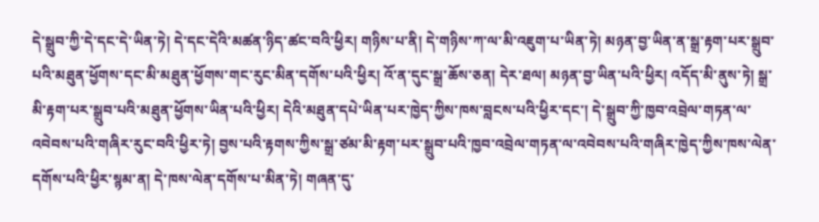དེ་སྒྲུབ་ཀྱི་དེ་དང་དེ་ཡིན་ཏེ། དེ་དང་དེའི་མཚན་ཉིད་ཚང་བའི་ཕྱིར། གཉིས་པ་ནི། དེ་གཉིས་ཀ་ལ་མི་འཇུག་པ་ཡིན་ཏེ། མཉན་བྱ་ཡིན་ན་སྒྲ་རྟག་པར་སྒྲུབ་པའི་མཐུན་ཕྱོགས་དང་མི་མཐུན་ཕྱོགས་གང་རུང་མིན་དགོས་པའི་ཕྱིར། འོ་ན་དུང་སྒྲ་ཆོས་ཅན། དེར་ཐལ། མཉན་བྱ་ཡིན་པའི་ཕྱིར། འདོད་མི་ནུས་ཏེ། སྒྲ་མི་རྟག་པར་སྒྲུབ་པའི་མཐུན་ཕྱོགས་ཡིན་པའི་ཕྱིར། དེའི་མཐུན་དཔེ་ཡིན་པར་ཁྱེད་ཀྱིས་ཁས་བླངས་པའི་ཕྱིར་དང་། དེ་སྒྲུབ་ཀྱི་ཁྱབ་འབྲེལ་གཏན་ལ་འབེབས་པའི་གཞིར་རུང་བའི་ཕྱིར་ཏེ། བྱས་པའི་རྟགས་ཀྱིས་སྒྲ་ཙམ་མི་རྟག་པར་སྒྲུབ་པའི་ཁྱབ་འབྲེལ་གཏན་ལ་འབེབས་པའི་གཞིར་ཁྱེད་ཀྱིས་ཁས་ལེན་དགོས་པའི་ཕྱིར་སྙམ་ན། དེ་ཁས་ལེན་དགོས་པ་མིན་ཏེ། གཞན་དུ་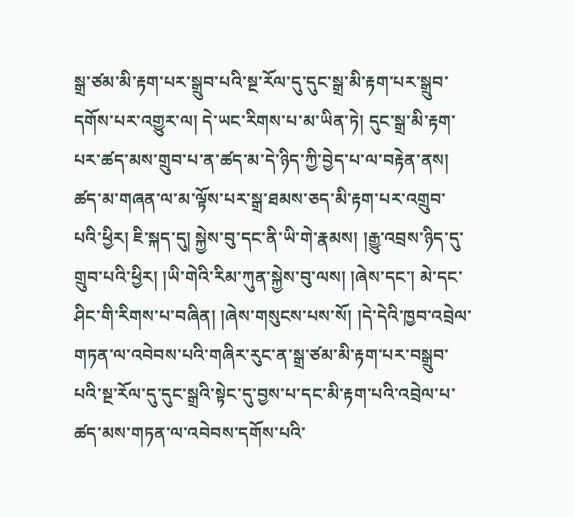སྒྲ་ཙམ་མི་རྟག་པར་སྒྲུབ་པའི་སྔ་རོལ་དུ་དུང་སྒྲ་མི་རྟག་པར་སྒྲུབ་དགོས་པར་འགྱུར་ལ། དེ་ཡང་རིགས་པ་མ་ཡིན་ཏེ། དུང་སྒྲ་མི་རྟག་པར་ཚད་མས་གྲུབ་པ་ན་ཚད་མ་དེ་ཉིད་ཀྱི་བྱེད་པ་ལ་བརྟེན་ནས། ཚད་མ་གཞན་ལ་མ་ལྟོས་པར་སྒྲ་ཐམས་ཅད་མི་རྟག་པར་འགྲུབ་པའི་ཕྱིར། ཇི་སྐད་དུ། སྐྱེས་བུ་དང་ནི་ཡི་གེ་རྣམས། །རྒྱུ་འབྲས་ཉིད་དུ་གྲུབ་པའི་ཕྱིར། །ཡི་གེའི་རིམ་ཀུན་སྐྱེས་བུ་ལས། །ཞེས་དང་། མེ་དང་ཤིང་གི་རིགས་པ་བཞིན། །ཞེས་གསུངས་པས་སོ། །དེ་དེའི་ཁྱབ་འབྲེལ་གཏན་ལ་འབེབས་པའི་གཞིར་རུང་ན་སྒྲ་ཙམ་མི་རྟག་པར་བསྒྲུབ་པའི་སྔ་རོལ་དུ་དུང་སྒྲའི་སྟེང་དུ་བྱས་པ་དང་མི་རྟག་པའི་འབྲེལ་པ་ཚད་མས་གཏན་ལ་འབེབས་དགོས་པའི་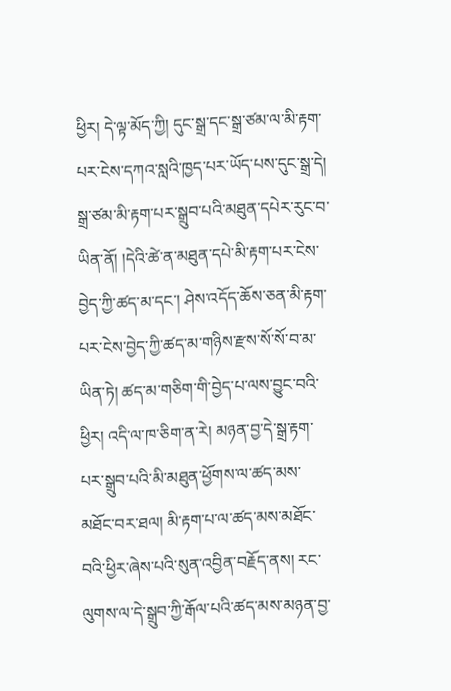ཕྱིར། དེ་ལྟ་མོད་ཀྱི། དུང་སྒྲ་དང་སྒྲ་ཙམ་ལ་མི་རྟག་པར་ངེས་དཀའ་སླའི་ཁྱད་པར་ཡོད་པས་དུང་སྒྲ་དེ། སྒྲ་ཙམ་མི་རྟག་པར་སྒྲུབ་པའི་མཐུན་དཔེར་རུང་བ་ཡིན་ནོ། །དེའི་ཚེ་ན་མཐུན་དཔེ་མི་རྟག་པར་ངེས་བྱེད་ཀྱི་ཚད་མ་དང་། ཤེས་འདོད་ཆོས་ཅན་མི་རྟག་པར་ངེས་བྱེད་ཀྱི་ཚད་མ་གཉིས་རྫས་སོ་སོ་བ་མ་ཡིན་ཏེ། ཚད་མ་གཅིག་གི་བྱེད་པ་ལས་བྱུང་བའི་ཕྱིར། འདི་ལ་ཁ་ཅིག་ན་རེ། མཉན་བྱ་དེ་སྒྲ་རྟག་པར་སྒྲུབ་པའི་མི་མཐུན་ཕྱོགས་ལ་ཚད་མས་མཐོང་བར་ཐལ། མི་རྟག་པ་ལ་ཚད་མས་མཐོང་བའི་ཕྱིར་ཞེས་པའི་སུན་འབྱིན་བརྗོད་ནས། རང་ལུགས་ལ་དེ་སྒྲུབ་ཀྱི་རྒོལ་པའི་ཚད་མས་མཉན་བྱ་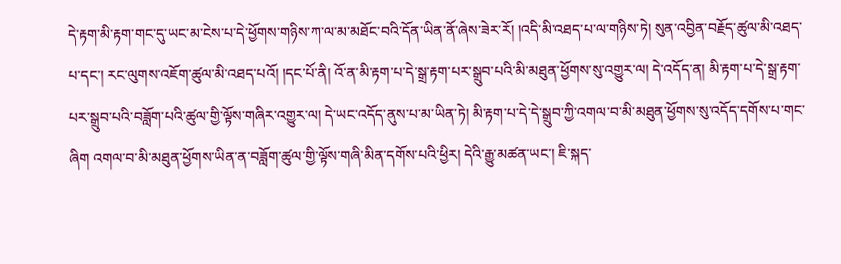དེ་རྟག་མི་རྟག་གང་དུ་ཡང་མ་ངེས་པ་དེ་ཕྱོགས་གཉིས་ཀ་ལ་མ་མཐོང་བའི་དོན་ཡིན་ནོ་ཞེས་ཟེར་རོ། །འདི་མི་འཐད་པ་ལ་གཉིས་ཏེ། སུན་འབྱིན་བརྗོད་ཚུལ་མི་འཐད་པ་དང་། རང་ལུགས་འཇོག་ཚུལ་མི་འཐད་པའོ། །དང་པོ་ནི། འོ་ན་མི་རྟག་པ་དེ་སྒྲ་རྟག་པར་སྒྲུབ་པའི་མི་མཐུན་ཕྱོགས་སུ་འགྱུར་ལ། དེ་འདོད་ན། མི་རྟག་པ་དེ་སྒྲ་རྟག་པར་སྒྲུབ་པའི་བཟློག་པའི་ཚུལ་གྱི་ལྟོས་གཞིར་འགྱུར་ལ། དེ་ཡང་འདོད་ནུས་པ་མ་ཡིན་ཏེ། མི་རྟག་པ་དེ་དེ་སྒྲུབ་ཀྱི་འགལ་བ་མི་མཐུན་ཕྱོགས་སུ་འདོད་དགོས་པ་གང་ཞིག འགལ་བ་མི་མཐུན་ཕྱོགས་ཡིན་ན་བཟློག་ཚུལ་གྱི་ལྟོས་གཞི་མིན་དགོས་པའི་ཕྱིར། དེའི་རྒྱུ་མཚན་ཡང་། ཇི་སྐད་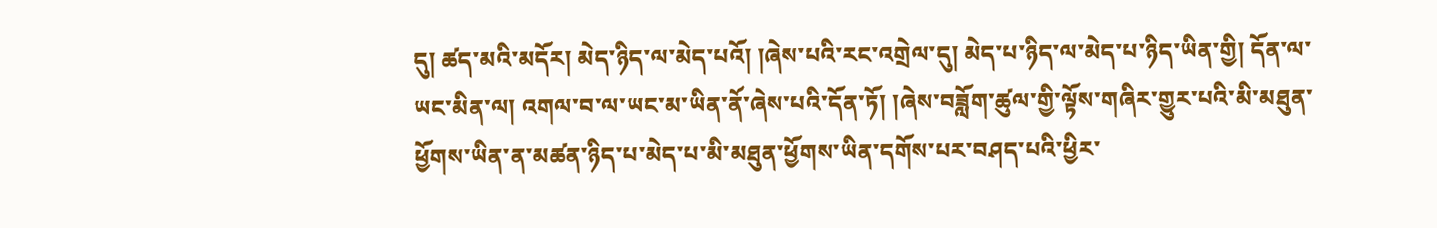དུ། ཚད་མའི་མདོར། མེད་ཉིད་ལ་མེད་པའོ། །ཞེས་པའི་རང་འགྲེལ་དུ། མེད་པ་ཉིད་ལ་མེད་པ་ཉིད་ཡིན་གྱི། དོན་ལ་ཡང་མིན་ལ། འགལ་བ་ལ་ཡང་མ་ཡིན་ནོ་ཞེས་པའི་དོན་ཏོ། །ཞེས་བཟློག་ཚུལ་གྱི་ལྟོས་གཞིར་གྱུར་པའི་མི་མཐུན་ཕྱོགས་ཡིན་ན་མཚན་ཉིད་པ་མེད་པ་མི་མཐུན་ཕྱོགས་ཡིན་དགོས་པར་བཤད་པའི་ཕྱིར་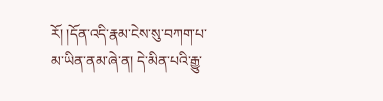རོ། །དོན་འདི་རྣམ་ངེས་སུ་བཀག་པ་མ་ཡིན་ནམ་ཞེ་ན། དེ་མིན་པའི་རྒྱུ་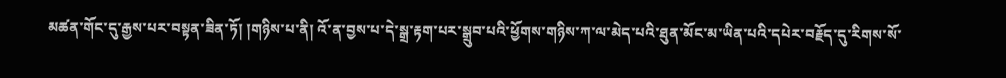མཚན་གོང་དུ་རྒྱས་པར་བསྟན་ཟིན་ཏོ། །གཉིས་པ་ནི། འོ་ན་བྱས་པ་དེ་སྒྲ་རྟག་པར་སྒྲུབ་པའི་ཕྱོགས་གཉིས་ཀ་ལ་མེད་པའི་ཐུན་མོང་མ་ཡིན་པའི་དཔེར་བརྗོད་དུ་རིགས་སོ་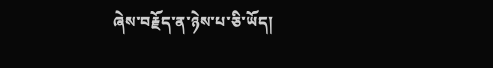ཞེས་བརྗོད་ན་ཉེས་པ་ཅི་ཡོད།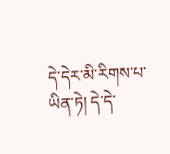དེ་དེར་མི་རིགས་པ་ཡིན་ཏེ། དེ་དེ་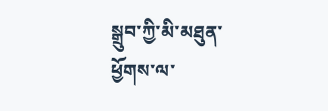སྒྲུབ་ཀྱི་མི་མཐུན་ཕྱོགས་ལ་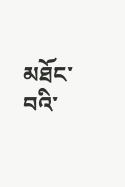མཐོང་བའི་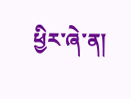ཕྱིར་ཞེ་ན།